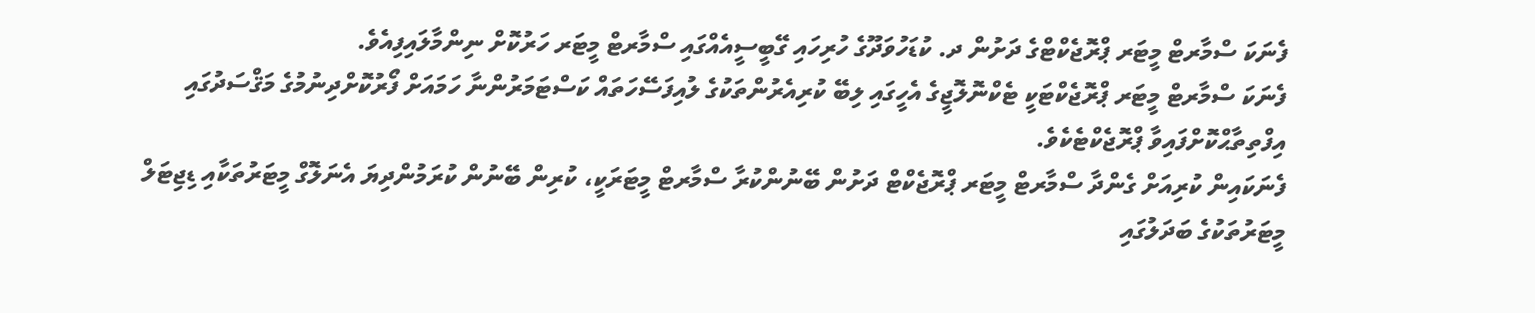ފެނަކަ ސްމާރޓް މީޓަރ ޕްރޮޖެކްޓްގެ ދަށުން ދ. ކުޑަހުވަދޫގެ ހުރިހައި ގޭބީސީއެއްގައި ސްމާރޓް މީޓަރ ހަރުކޮށް ނިންމާލައިފިއެވެ.
ފެނަކަ ސްމާރޓް މީޓަރ ޕްރޮޖެކްޓަކީ ޓެކްނޮލޮޖީގެ އެހީގައި ލިބޭ ކުރިއެރުންތަކުގެ ލުއިފަސޭހަތައް ކަސްޓަމަރުންނާ ހަމައަށް ފޯރުކޮށްދިނުމުގެ މަޤްސަދުގައި އިފްތިތާޙްކޮށްފައިވާ ޕްރޮޖެކްޓެކެވެ.
ފެނަކައިން ކުރިއަށް ގެންދާ ސްމާރޓް މީޓަރ ޕްރޮޖެކްޓް ދަށުން ބޭނުންކުރާ ސްމާރޓް މީޓަރަކީ، ކުރިން ބޭނުން ކުރަމުންދިޔަ އެނަލޮގް މީޓަރުތަކާއި ޑިޖިޓަލް މީޓަރުތަކުގެ ބަދަލުގައި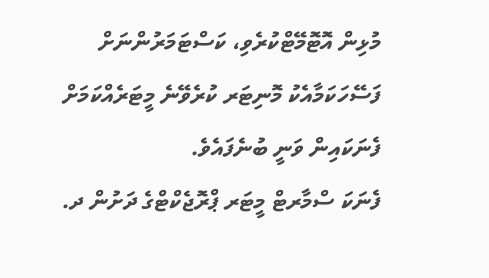މުޅިން އޮޓޮމޭޓްކުރެވި، ކަސްޓަމަރުންނަށް ފަސޭހަކަމާއެކު މޮނިޓަރ ކުރެވޭނެ މީޓަރެއްކަމަށް ފެނަކައިން ވަނީ ބުނެފައެވެ.
ފެނަކަ ސްމާރޓް މީޓަރ ޕްރޮޖެކްޓްގެ ދަށުން ދ.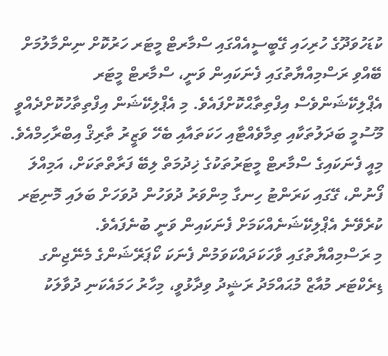ކުޑަހުވަދޫގެ ހުރިހައި ގޭބީސީއެއްގައި ސްމާރޓް މީޓަރ ހަރުކޮށް ނިންމާލުމަށް ބޭއްވި ރަސްމިއްޔާތުގައި ފެނަކައިން ވަނީ، ސްމާރޓް މީޓަރ އެޕްލިކޭޝަންވެސް އިފްތިތާޙްކޮށްފައެވެ. މި އެޕްލިކޭޝަން އިފްތިތާހުކޮށްދެއްވީ މޫސުމީ ބަދަލުތަކާއި ތިމާވެއްޓާއި ހަކަތައާއި ބެހޭ ވަޒީރު ތާރިޤް އިބްރާހިމްއެވެ. މިއީ ފެނަކައިގެ ސްމާރޓް މީޓަރުތަކުގެ ޚިދުމަތް ލިބޭ ފަރާތްތަކަށް، އަމިއްލަ ފޯނުން، ގޭގައި ކަރަންޓު ހިނގާ މިންވަރު ދުވަހުން ދުވަހަށް ބަލައި މޮނިޓަރ ކުރެވޭނެ އެޕްލިކޭޝަނެއްކަމަށް ފެނަކައިން ވަނީ ބުނެފައެވެ.
މި ރަސްމިއްޔާތުގައި ވާހަކަދައްކަވަމުން ފެނަކަ ކޯޕަރޭޝަންގެ މެނޭޖިންގ ޑިރެކްޓަރ މުއާޒް މުޙައްމަދު ރަޝީދު ވިދާޅުވީ، މިހާރު ހަމައެކަނި ދުވާލަކު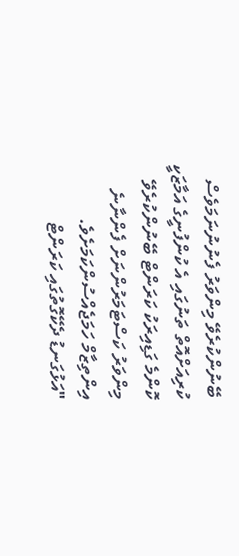ބޭނުންކުރެވޭ މިންވަރު ފެނުނުނަމަވެސް ކުރިއަށްއޮތް ތަނުގައި އެ ކުންފުނީގެ އަމާޒަކީ ކޮންމެ ގަޑިއިރަކު ކަރަންޓް ބޭނުންކުރެވޭ މިންވަރު ކަސްޓަމަރުންނަށް ފެންނާނެ އިންތިޒާމް ހަމަޖެއްސުންކަމަށެވެ.
"އަޅުގަނޑު ދެކޭގޮތުގައި ކަރަންޓް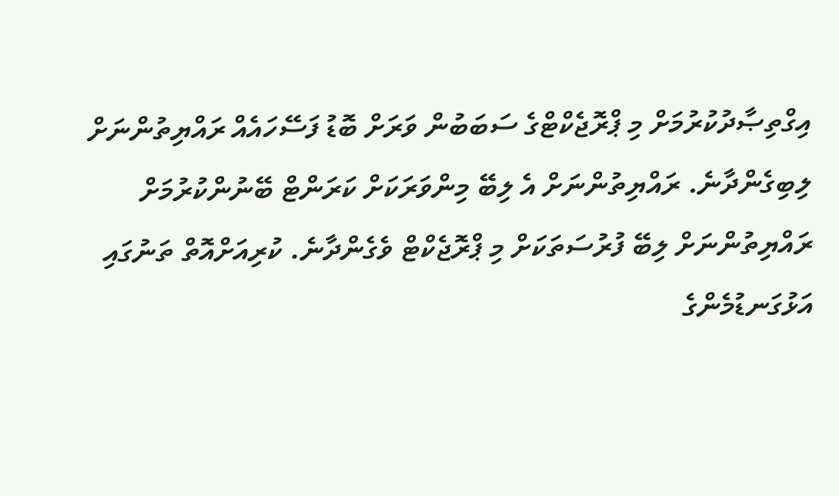އިގްތިޞާދުކުރުމަށް މި ޕްރޮޖެކްޓްގެ ސަބަބުން ވަރަށް ބޮޑު ފަސޭހައެއް ރައްޔިތުންނަށް ލިބިގެންދާނެ. ރައްޔިތުންނަށް އެ ލިބޭ މިންވަރަކަށް ކަރަންޓް ބޭނުންކުރުމަށް ރައްޔިތުންނަށް ލިބޭ ފުރުސަތަކަށް މި ޕްރޮޖެކްޓް ވެގެންދާނެ. ކުރިއަށްއޮތް ތަނުގައި އަޅުގަނޑުމެންގެ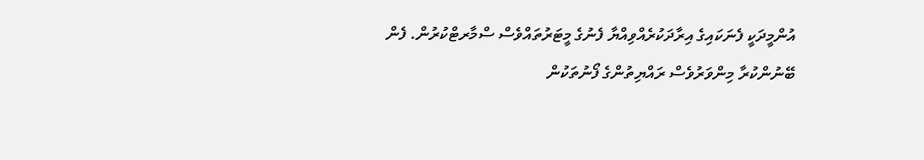އުންމީދަކީ ފެނަކައިގެ އިރާދަކުރެއްވިއްޔާ ފެނުގެ މީޓަރުތައްވެސް ސްމާރޓްކުރުން. ފެން ބޭނުންކުރާ މިންވަރުވެސް ރައްޔިތުންގެ ފޯނުތަކުން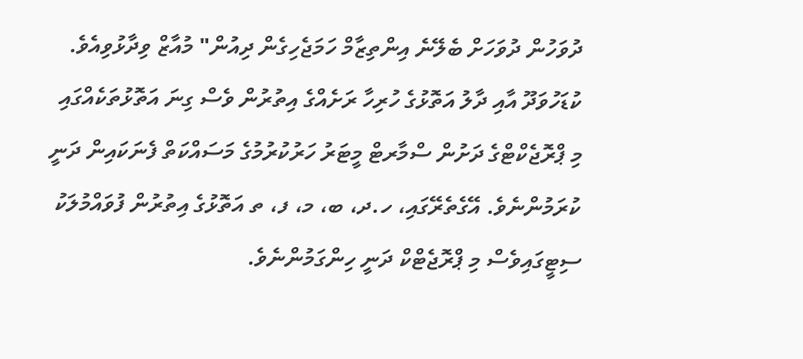ދުވަހުން ދުވަހަށް ބެލޭނެ އިންތިޒާމް ހަމަޖެހިގެން ދިއުން" މުއާޒް ވިދާޅުވިއެވެ.
ކުޑަހުވަދޫ އާއި ދާލު އަތޮޅުގެ ހުރިހާ ރަށެއްގެ އިތުރުން ވެސް ގިނަ އަތޮޅުތަކެއްގައި މި ޕްރޮޖެކްޓްގެ ދަށުން ސްމާރޓް މީޓަރު ހަރުކުރުމުގެ މަސައްކަތް ފެނަކައިން ދަނީ ކުރަމުންނެވެ. އޭގެތެރޭގައި، ހ.ދ، ބ، މ، ފ، ތ އަތޮޅުގެ އިތުރުން ފުވައްމުލަކު ސިޓީގައިވެސް މި ޕްރޮޖެޓްކް ދަނީ ހިންގަމުންނެވެ.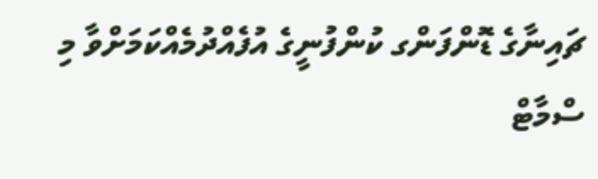ޗައިނާގެ ޑޮންފަންގ ކުންފުނީގެ އުފެއްދުމެއްކަމަށްވާ މި ސްމާޓް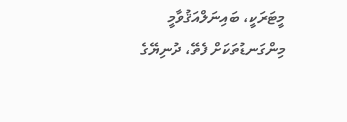މީޓަރަކީ، ބައިނަލްއަޤުވާމީ މިންގަނޑުތަކަށް ފެތޭ، ދުނިޔޭގެ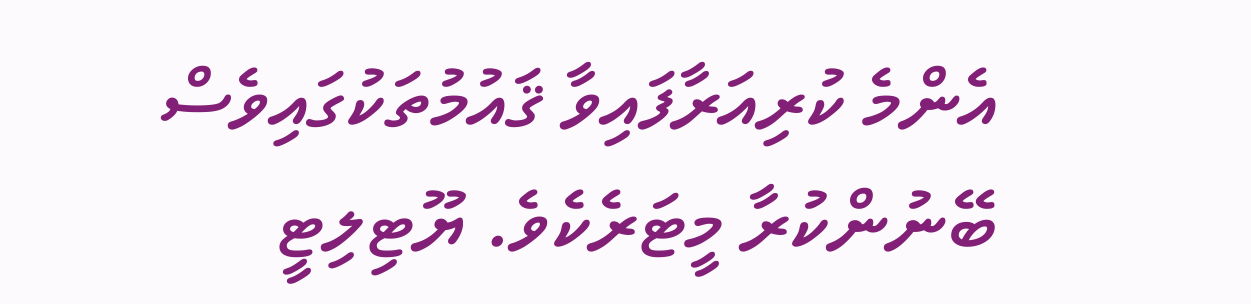އެންމެ ކުރިއަރާފައިވާ ޤައުމުތަކުގައިވެސް ބޭނުންކުރާ މީޓަރެކެވެ. ޔޫޓިލިޓީ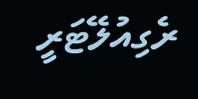ރެގިއުލޭޓަރީ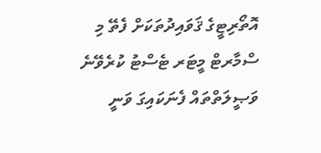އޮތޯރިޓީގެ ޤަވައިދުތަކަށް ފެތޭ މި ސްމާރޓް މީޓަރ ޓެސްޓު ކުރެވޭނެ ވަޞީލަތްތައް ފެނަކައިގަ ވަނީ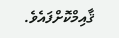ޤާއިމްކޮށްފައެވެ.